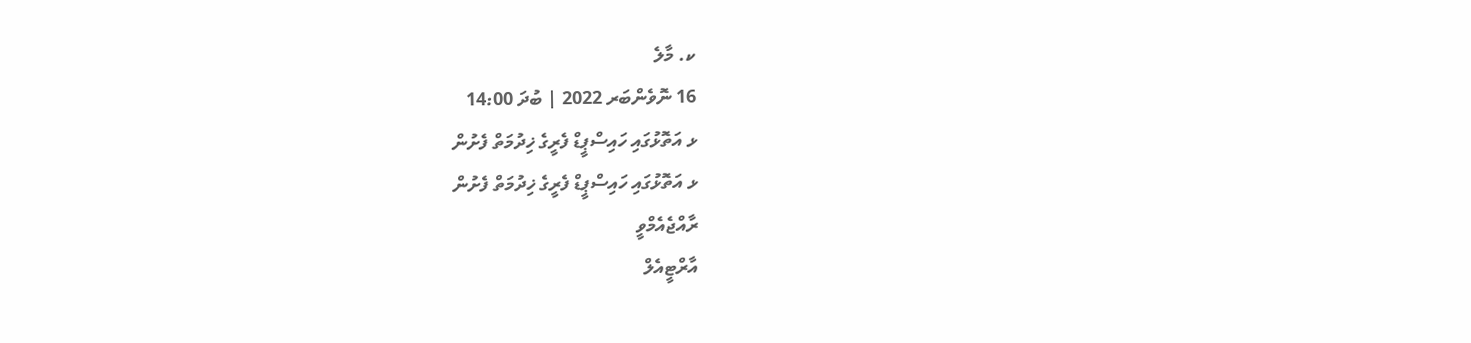ކ. މާލެ
16 ނޮވެންބަރ 2022 | ބުދަ 14:00
ޅ އަތޮޅުގައި ހައިސްޕީޑް ފެރީގެ ޚިދުމަތް ފެށުން
ޅ އަތޮޅުގައި ހައިސްޕީޑް ފެރީގެ ޚިދުމަތް ފެށުން
ރާއްޖެއެމްވީ
އާރްޓީއެލް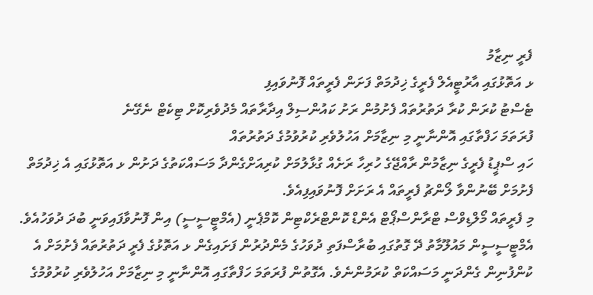ފެރީ ނިޒާމު
ޅ އަތޮޅުގައި އާރުޓީއެލް ފެރީގެ ޚިދުމަތް ފަށަން ފެރީތައް ފޮނުވައިފި
ޓެސްޓު ކުރަން ކުރާ ދަތުރުތައް ފެށުމުން ރަށު ކައުންސިލް އިދާރާތައް މެދުވެރިކޮށް ޓިކެޓް ނެގޭނެ
ފުރަތަމަ ހަފްތާގައި އޮންނާނީ މި ނިޒާމަށް އަހުލުވެރި ކުރުވުމުގެ ދަތުރުތައް
ހައި ސްޕީޑު ފެރީގެ ނިޒާމުން ރާއްޖޭގެ ހުރިހާ ރަށެއް ގުޅާލުމަށް ކުރިއަށްގެންދާ މަސައްކަތުގެ ދަށުން ޅ އަތޮޅުގައި އެ ޚިދުމަތް ފެށުމަށް ބޭނުންވާ ލޯންޗު ފެރީތައް އެ ރަށަށް ފޮނުވައިފިއެވެ.
މި ފެރީތައް މޯލްޑިވްސް ޓްރާންސްޕޯޓް އެންޑް ކޮންޓްރެކްޓިން ކޮމްޕެނީ (އެމްޓީސީސީ) އިން ފޮނުވާފައިވަނީ ބުދަ ދުވަހުއެވެ. އެމްޓީސީސީން މައުލޫމާތު ދޭ ގޮތުގައި ބުރާސްފަތި ދުވަހުގެ މެންދުރުން ފަށައިގެން ޅ އަތޮޅުގެ ފެރީ ދަތުރުތައް ފެށުމަށް އެ ކުންފުނިން ގެންދަނީ މަސައްކަތް ކުރަމުންނެވެ. އެގޮތުން ފުރަތަމަ ހަފްތާގައި އޮންނާނީ މި ނިޒާމަށް އަހުލުވެރި ކުރުވުމުގެ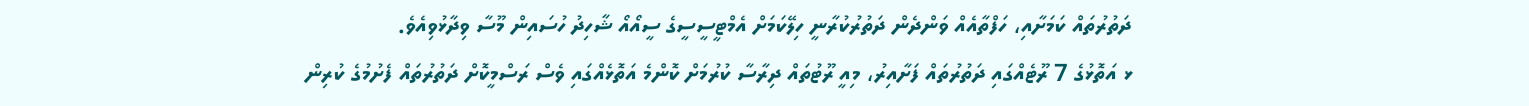ދަތުރުތައް ކަމަށާއި، ހަފްތާއެއް ވަންދެން ދަތުރުކުރާނީ ހިލޭކަމަށް އެމްޓީސީސީގެ ސީއޯއޯ ޝާހިދު ހުސައިން މޫސާ ވިދާޅުވިއެވެ.
ޅ އަތޮޅުގެ 7 ރޫޓެއްގައި ދަތުރުތައް ފަށާއިރު، މިއީ ރޫޓުތައް ދިރާސާ ކުރުމަށް ކޮންމެ އަތޮޅެއްގައި ވެސް ރަސްމީކޮށް ދަތުރުތައް ފެށުމުގެ ކުރިން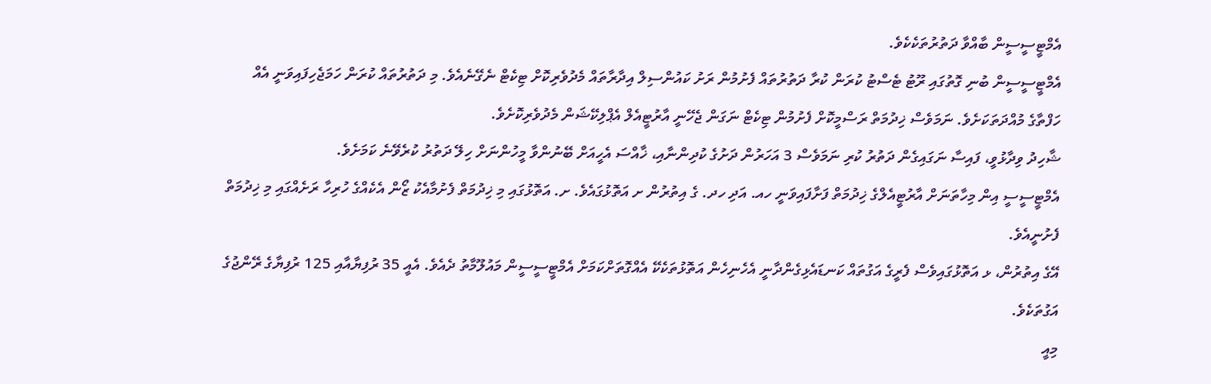އެމްޓީސީސީން ބާއްވާ ދަތުރުތަކެކެވެ.
އެމްޓީސީސީން ބުނި ގޮތުގައި ރޫޓު ޓެސްޓު ކުރަން ކުރާ ދަތުރުތައް ފެށުމުން ރަށު ކައުންސިލް އިދާރާތައް މެދުވެރިކޮށް ޓިކެޓް ނެގޭނެއެވެ. މި ދަތުރުތައް ކުރަން ހަމަޖެހިފައިވަނީ އެއް ހަފްތާގެ މުއްދަތަކަށެވެ. ނަމަވެސް ޚިދުމަތް ރަސްމީކޮށް ފެށުމުން ޓިކެޓް ނަގަން ޖެހޭނީ އާރުޓީއެލް އެޕްލިކޭޝަން މެދުވެރިކޮށެވެ.
ޝާހިދު ވިދާޅުވީ، ފައިސާ ނަގައިގެން ދަތުރު ކުރި ނަމަވެސް 3 އަހަރުން ދަށުގެ ކުދިންނާއި، ޚާއްސަ އެހީއަށް ބޭނުންވާ މީހުންނަށް ހިލޭ ދަތުރު ކުރެވޭނެ ކަމަށެވެ.
އެމްޓީސީސީ އިން މިހާތަނަށް އާރުޓީއެލްގެ ޚިދުމަތް ފަށާފައިވަނީ ހއ. އަދި ހދ. ގެ އިތުރުން ށ އަތޮޅުގައެވެ. ށ. އަތޮޅުގައި މި ޚިދުމަތް ފެށުމާއެކު ޒޯން އެކެއްގެ ހުރިހާ ރަށެއްގައި މި ޚިދުމަތް ފެށުނީއެވެ.
އޭގެ އިތުރުން، ޅ އަތޮޅުގައިވެސް ފެރީގެ އަގުތައް ކަނޑައެޅިގެންދާނީ އެހެނިހެން އަތޮޅުތަކެކޭ އެއްގޮތަށްކަމަށް އެމްޓީސީސީން މައުލޫމާތު ދެއެވެ. އެއީ 35 ރުފިޔާއާއި 125 ރުފިޔާގެ ރޭންޖުގެ އަގުތަކެވެ.
މިއީ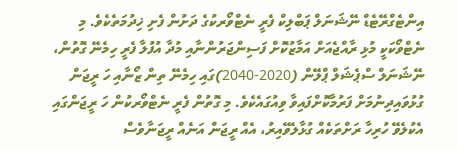އިންޓެގްރޭޓެޑް ނޭޝަނަލް ޕަބްލިކް ފެރީ ނެޓްވޯރކުގެ ދަށުން ފެށި ޚިދުމަތެކެވެ. މި ނެޓްވޯކަކީ މުޅި ރާއްޖެއަށް އަމާޒުކޮށް ފަސިންޖަރުންނާއި މުދާ އުފުލާ ފެރީ ހިމެނޭ ގޮތުން، ނޭޝަނަލް ސްޕެޝަލް ޕްލޭން (2020-2040)ގައި ހިމެނޭ ތިން ޒޯނާއި ހަ ރީޖަން ގުޅުވައިދިނުމަށް ފަރުމާކޮށްފައިވާ ވިއުގައެކެވެ. މި ގޮތުން ފެރީ ނެޓްވޯރކުން ހަ ރީޖަންގައި އެކުލެވޭ ހުރިހާ ރަށްތަކެއް ގުޅާލެވޭއިރު، އެއް ރީޖަން އަނެއް ރީޖަނާވެސް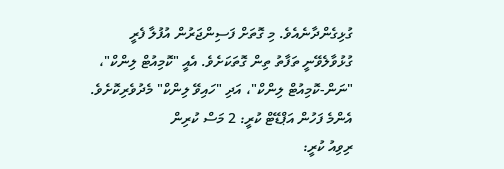ގުޅިގެންދާނެއެވެ. މި ގޮތަށް ފަސިންޖަރުން އުފުލާ ފެރީ ގުޅުވާލެވޭނީ ތަފާތު ތިން ގޮތަކަށެވެ. އެއީ "ކޮމިއުޓް ލިންކް"، "ނަން-ކޮމިއުޓް ލިންކް"، އަދި "ހައިވޭ ލިންކް" މެދުވެރިކޮށެވެ.
އެންމެ ފަހުން އަޕްޑޭޓް ކުރީ: 2 މަސް ކުރިން
ރިވިއު ކުރީ: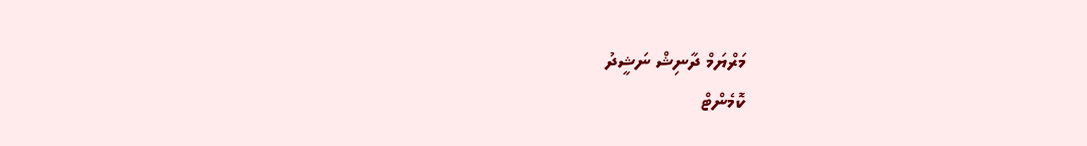މަރްޔަމް ދާނިޝް ނަޝީދު
ކޮމެންޓް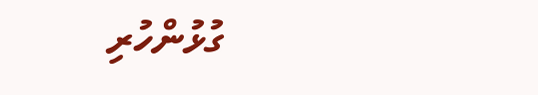ގުޅުންހުރި